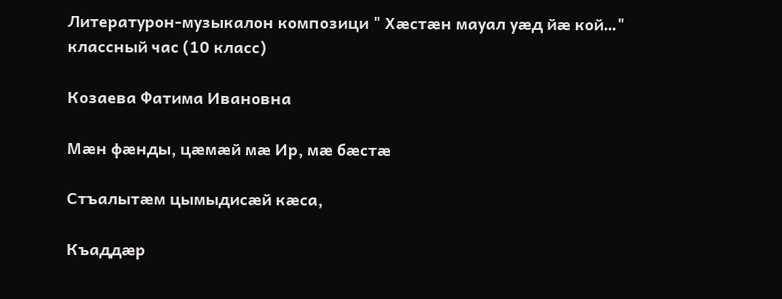Литературон-музыкалон композици " Хæстæн мауал уæд йæ кой…"
классный час (10 класс)

Козаева Фатима Ивановна

Мæн фæнды, цæмæй мæ Ир, мæ бæстæ

Стъалытæм цымыдисæй кæса,

Къаддæр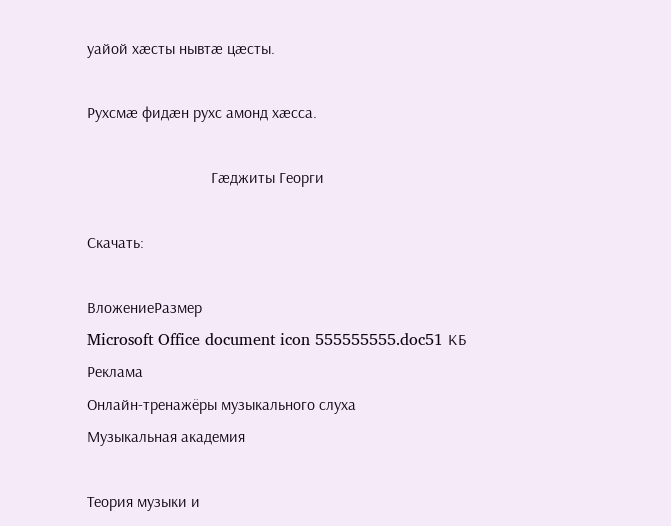уайой хæсты нывтæ цæсты.

Рухсмæ фидæн рухс амонд хæсса.

                               Гæджиты Георги

Скачать:

ВложениеРазмер
Microsoft Office document icon 555555555.doc51 КБ
Реклама
Онлайн-тренажёры музыкального слуха
Музыкальная академия

Теория музыки и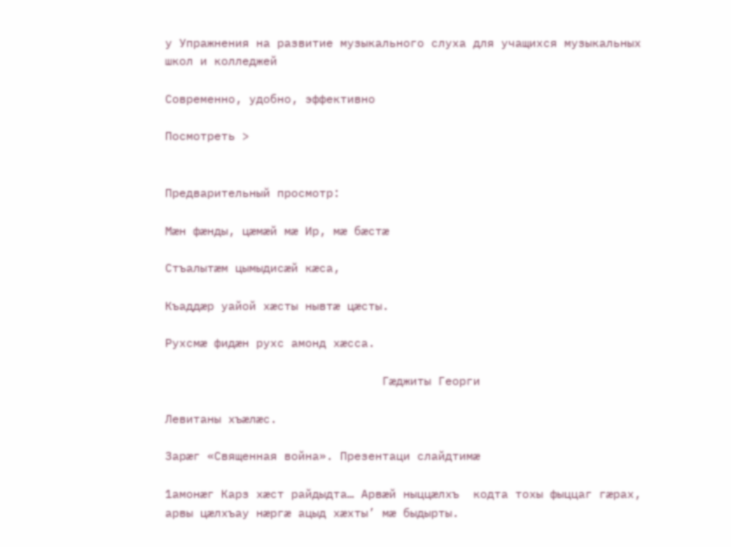у Упражнения на развитие музыкального слуха для учащихся музыкальных школ и колледжей

Современно, удобно, эффективно

Посмотреть >


Предварительный просмотр:

Мæн фæнды, цæмæй мæ Ир, мæ бæстæ

Стъалытæм цымыдисæй кæса,

Къаддæр уайой хæсты нывтæ цæсты.

Рухсмæ фидæн рухс амонд хæсса.

                               Гæджиты Георги

Левитаны хъæлæс.

Зарæг «Священная война». Презентаци слайдтимæ

1амонæг Карз хæст райдыдта… Арвæй ныццæлхъ  кодта тохы фыццаг гæрах, арвы цæлхъау нæргæ ацыд хæхты’ мæ быдырты.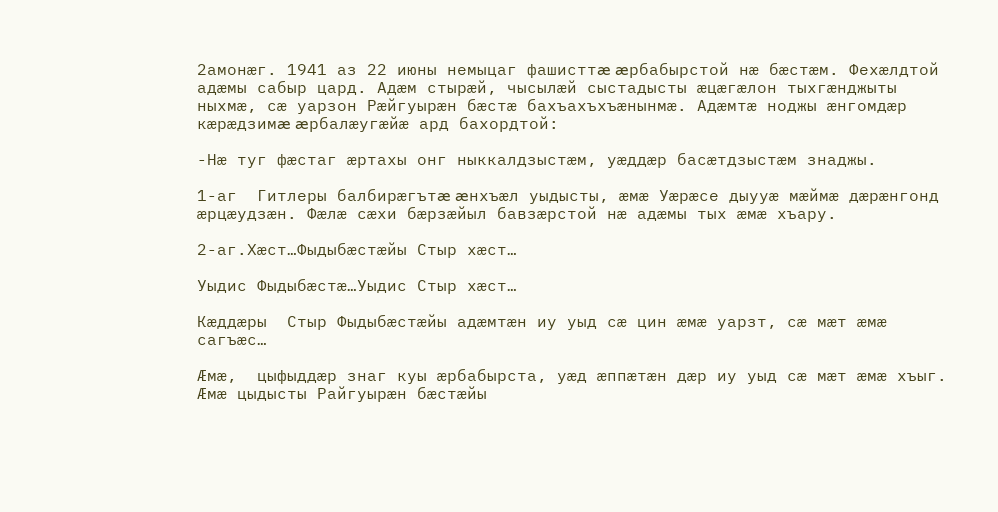2амонæг. 1941 аз 22 июны немыцаг фашисттæ æрбабырстой нæ бæстæм. Фехæлдтой адæмы сабыр цард. Адæм стырæй, чысылæй сыстадысты æцæгæлон тыхгæнджыты ныхмæ, сæ уарзон Рæйгуырæн бæстæ бахъахъхъæнынмæ. Адæмтæ ноджы æнгомдæр кæрæдзимæ æрбалæугæйæ ард бахордтой:

-Нæ туг фæстаг æртахы онг ныккалдзыстæм, уæддæр басæтдзыстæм знаджы.

1-аг  Гитлеры балбирæгътæ æнхъæл уыдысты, æмæ Уæрæсе дыууæ мæймæ дæрæнгонд æрцæудзæн. Фæлæ сæхи бæрзæйыл бавзæрстой нæ адæмы тых æмæ хъару.

2-аг.Хæст…Фыдыбæстæйы Стыр хæст…

Уыдис Фыдыбæстæ…Уыдис Стыр хæст…

Кæддæры  Стыр Фыдыбæстæйы адæмтæн иу уыд сæ цин æмæ уарзт, сæ мæт æмæ сагъæс…

Æмæ,  цыфыддæр знаг куы æрбабырста, уæд æппæтæн дæр иу уыд сæ мæт æмæ хъыг. Æмæ цыдысты Райгуырæн бæстæйы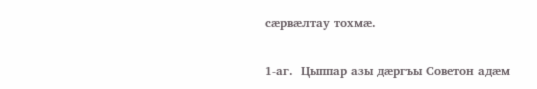сæрвæлтау тохмæ.

1-аг.  Цыппар азы дæргъы Советон адæм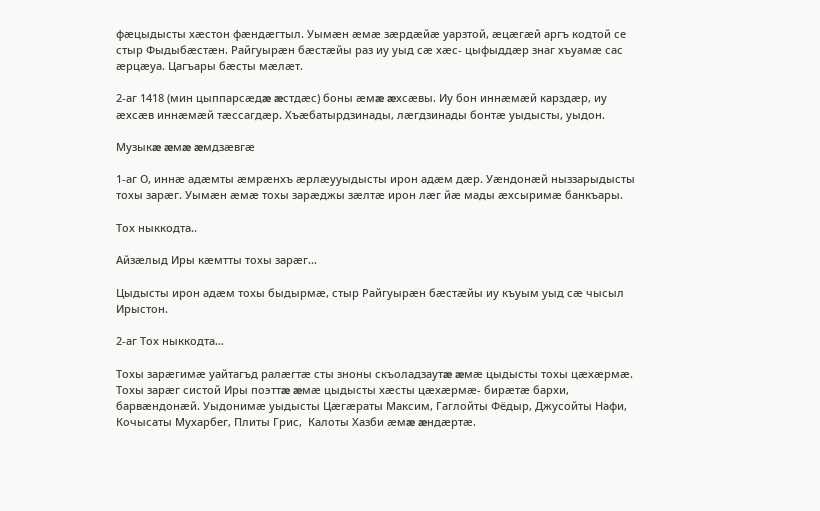фæцыдысты хæстон фæндæгтыл. Уымæн æмæ зæрдæйæ уарзтой, æцæгæй аргъ кодтой се стыр Фыдыбæстæн. Райгуырæн бæстæйы раз иу уыд сæ хæс- цыфыддæр знаг хъуамæ сас æрцæуа. Цагъары бæсты мæлæт.

2-аг 1418 (мин цыппарсæдæ æстдæс) боны æмæ æхсæвы. Иу бон иннæмæй карздæр, иу æхсæв иннæмæй тæссагдæр. Хъæбатырдзинады, лæгдзинады бонтæ уыдысты, уыдон.

Музыкæ æмæ æмдзæвгæ

1-аг О, иннæ адæмты æмрæнхъ æрлæууыдысты ирон адæм дæр. Уæндонæй ныззарыдысты тохы зарæг. Уымæн æмæ тохы зарæджы зæлтæ ирон лæг йæ мады æхсыримæ банкъары.

Тох ныккодта..

Айзæлыд Иры кæмтты тохы зарæг…

Цыдысты ирон адæм тохы быдырмæ, стыр Райгуырæн бæстæйы иу къуым уыд сæ чысыл Ирыстон.

2-аг Тох ныккодта…

Тохы зарæгимæ уайтагъд ралæгтæ сты зноны скъоладзаутæ æмæ цыдысты тохы цæхæрмæ. Тохы зарæг систой Иры поэттæ æмæ цыдысты хæсты цæхæрмæ- бирæтæ бархи, барвæндонæй. Уыдонимæ уыдысты Цæгæраты Максим, Гаглойты Фёдыр, Джусойты Нафи, Кочысаты Мухарбег, Плиты Грис,  Калоты Хазби æмæ æндæртæ.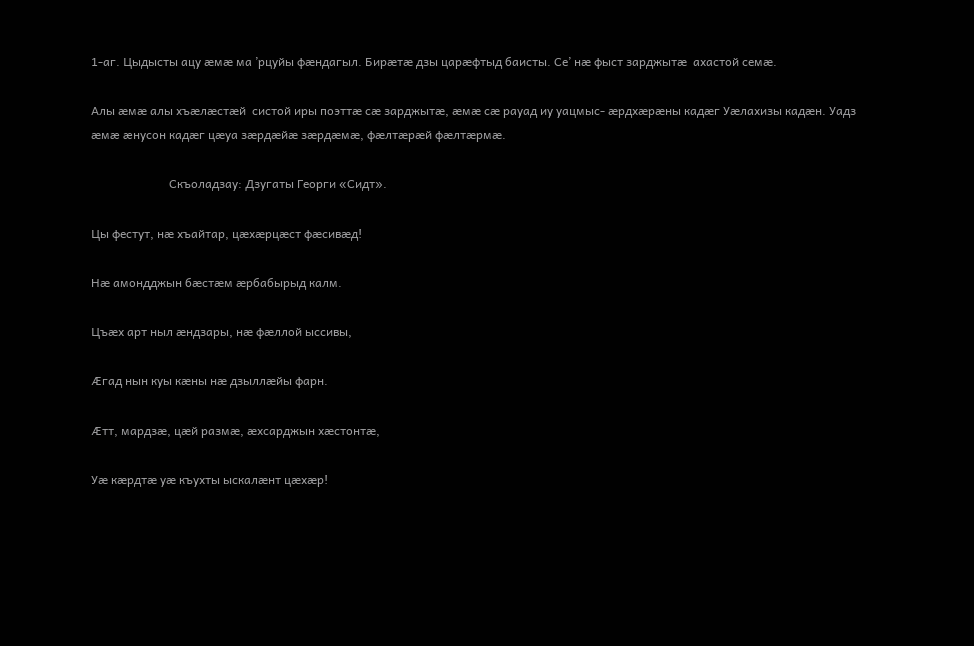1-аг. Цыдысты ацу æмæ ма ’рцуйы фæндагыл. Бирæтæ дзы царæфтыд баисты. Се’ нæ фыст зарджытæ  ахастой семæ.

Алы æмæ алы хъæлæстæй  систой иры поэттæ сæ зарджытæ, æмæ сæ рауад иу уацмыс- æрдхæрæны кадæг Уæлахизы кадæн. Уадз æмæ æнусон кадæг цæуа зæрдæйæ зæрдæмæ, фæлтæрæй фæлтæрмæ.

                          Скъоладзау: Дзугаты Георги «Сидт».

Цы фестут, нæ хъайтар, цæхæрцæст фæсивæд!

Нæ амондджын бæстæм æрбабырыд калм.

Цъæх арт ныл æндзары, нæ фæллой ыссивы,

Æгад нын куы кæны нæ дзыллæйы фарн.

Æтт, мардзæ, цæй размæ, æхсарджын хæстонтæ,

Уæ кæрдтæ уæ къухты ыскалæнт цæхæр!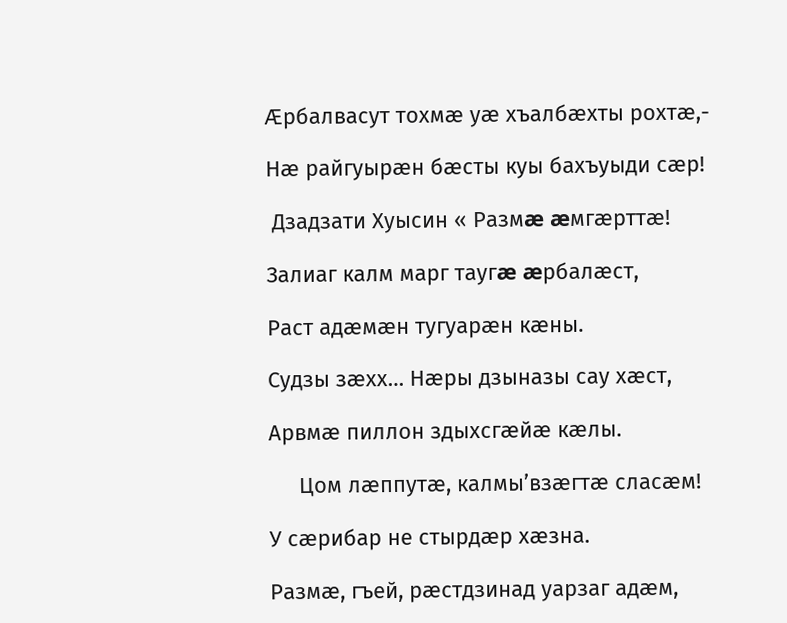Æрбалвасут тохмæ уæ хъалбæхты рохтæ,-

Нæ райгуырæн бæсты куы бахъуыди сæр!

 Дзадзати Хуысин « Размæ æмгæрттæ!

Залиаг калм марг таугæ æрбалæст,

Раст адæмæн тугуарæн кæны.

Судзы зæхх… Нæры дзыназы сау хæст,

Арвмæ пиллон здыхсгæйæ кæлы.

     Цом лæппутæ, калмы’взæгтæ сласæм!

У сæрибар не стырдæр хæзна.

Размæ, гъей, рæстдзинад уарзаг адæм,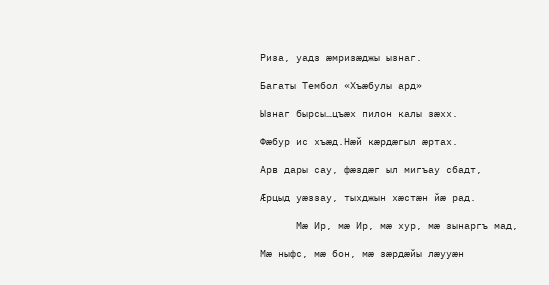Риза, уадз æмризæджы ызнаг.

Багаты Тембол «Хъæбулы ард»

Ызнаг бырсы…цъæх пилон калы зæхх.

Фæбур ис хъæд.Нæй кæрдæгыл æртах.

Арв дары сау, фæздæг ыл мигъау сбадт,

Æрцыд уæззау, тыхджын хæстæн йæ рад.

      Мæ Ир, мæ Ир, мæ хур, мæ зынаргъ мад,

Мæ ныфс, мæ бон, мæ зæрдæйы лæууæн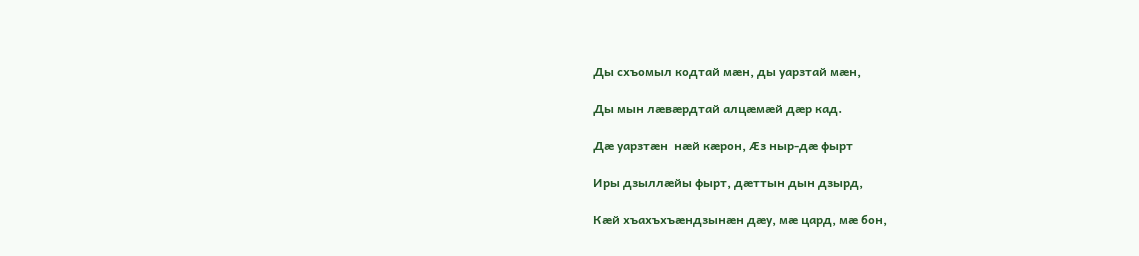Ды схъомыл кодтай мæн, ды уарзтай мæн,

Ды мын лæвæрдтай алцæмæй дæр кад.

Дæ уарзтæн  нæй кæрон, Æз ныр-дæ фырт

Иры дзыллæйы фырт, дæттын дын дзырд,

Кæй хъахъхъæндзынæн дæу, мæ цард, мæ бон,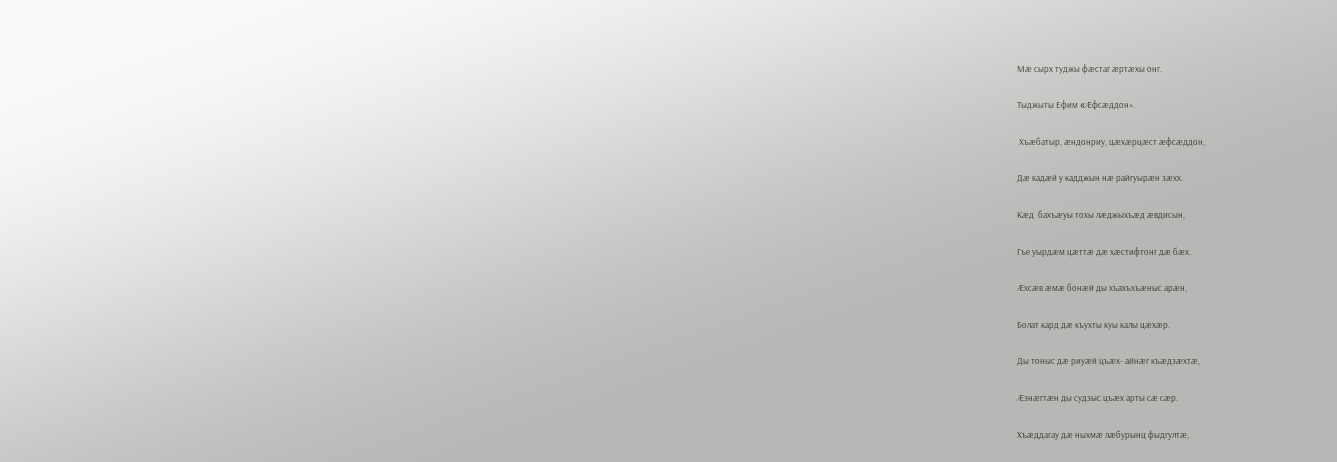Мæ сырх туджы фæстаг æртæхы онг.

Тыджыты Ефим «Æфсæддон».

 Хъæбатыр, æндонриу, цæхæрцæст æфсæддон,

Дæ кадæй у кадджын нæ райгуырæн зæхх.

Кæд  бахъæуы тохы лæджыхъæд æвдисын,

Гъе уырдæм цæттæ дæ хæстифтонг дæ бæх.

Æхсæв æмæ бонæй ды хъахъхъæныс арæн,

Болат кард дæ къухты куы калы цæхæр.

Ды тоныс дæ риуæй цъæх- айнæг къæдзæхтæ,

Æзнæгтæн ды судзыс цъæх арты сæ сæр.

Хъæддагау дæ ныхмæ лæбурынц фыдгултæ,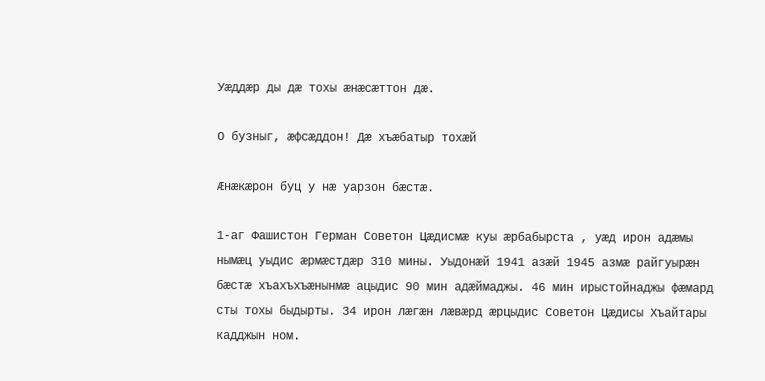Уæддæр ды дæ тохы æнæсæттон дæ.

О бузныг, æфсæддон! Дæ хъæбатыр тохæй

Æнæкæрон буц у нæ уарзон бæстæ.

1-аг Фашистон Герман Советон Цæдисмæ куы æрбабырста , уæд ирон адæмы нымæц уыдис æрмæстдæр 310 мины. Уыдонæй 1941 азæй 1945 азмæ райгуырæн бæстæ хъахъхъæнынмæ ацыдис 90 мин адæймаджы. 46 мин ирыстойнаджы фæмард сты тохы быдырты. 34 ирон лæгæн лæвæрд æрцыдис Советон Цæдисы Хъайтары кадджын ном.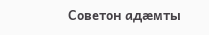Советон адæмты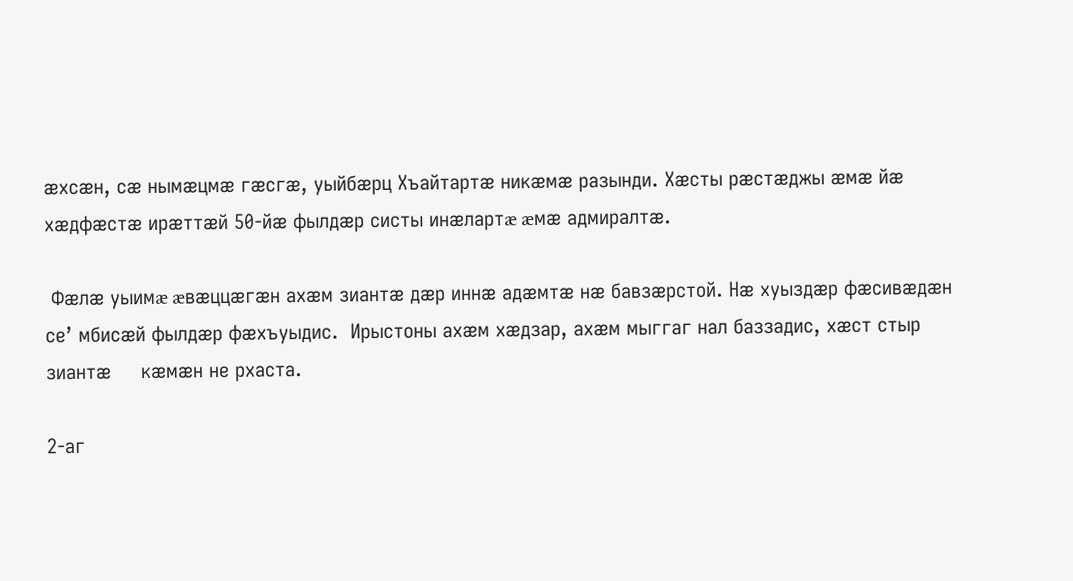æхсæн, сæ нымæцмæ гæсгæ, уыйбæрц Хъайтартæ никæмæ разынди. Хæсты рæстæджы æмæ йæ хæдфæстæ ирæттæй 50-йæ фылдæр систы инæлартæ æмæ адмиралтæ.

 Фæлæ уыимæ æвæццæгæн ахæм зиантæ дæр иннæ адæмтæ нæ бавзæрстой. Нæ хуыздæр фæсивæдæн се’ мбисæй фылдæр фæхъуыдис.  Ирыстоны ахæм хæдзар, ахæм мыггаг нал баззадис, хæст стыр зиантæ     кæмæн не рхаста.

2-аг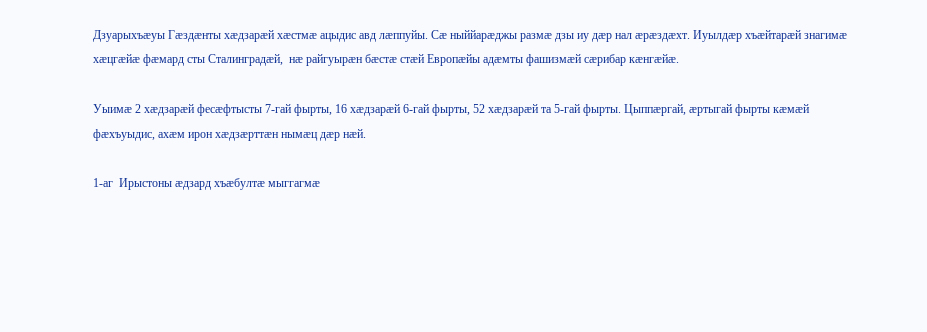Дзуарыхъæуы Гæздæнты хæдзарæй хæстмæ ацыдис авд лæппуйы. Сæ ныййарæджы размæ дзы иу дæр нал æрæздæхт. Иуылдæр хъæйтарæй знагимæ хæцгæйæ фæмард сты Сталинградæй,  нæ райгуырæн бæстæ стæй Европæйы адæмты фашизмæй сæрибар кæнгæйæ.

Уыимæ 2 хæдзарæй фесæфтысты 7-гай фырты, 16 хæдзарæй 6-гай фырты, 52 хæдзарæй та 5-гай фырты. Цыппæргай, æртыгай фырты кæмæй фæхъуыдис, ахæм ирон хæдзæрттæн нымæц дæр нæй.

1-аг  Ирыстоны æдзард хъæбултæ мыггагмæ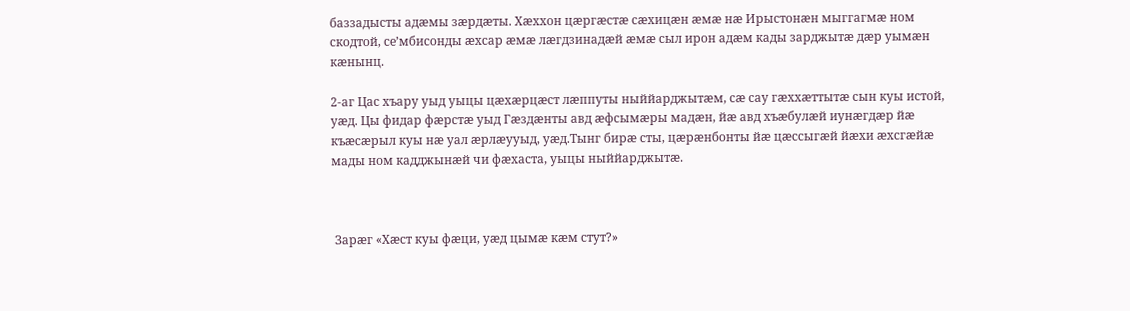баззадысты адæмы зæрдæты. Хæххон цæргæстæ сæхицæн æмæ нæ Ирыстонæн мыггагмæ ном скодтой, се’мбисонды æхсар æмæ лæгдзинадæй æмæ сыл ирон адæм кады зарджытæ дæр уымæн кæнынц.

2-аг Цас хъару уыд уыцы цæхæрцæст лæппуты ныййарджытæм, сæ сау гæххæттытæ сын куы истой, уæд. Цы фидар фæрстæ уыд Гæздæнты авд æфсымæры мадæн, йæ авд хъæбулæй иунæгдæр йæ къæсæрыл куы нæ уал æрлæууыд, уæд.Тынг бирæ сты, цæрæнбонты йæ цæссыгæй йæхи æхсгæйæ мады ном кадджынæй чи фæхаста, уыцы ныййарджытæ.



 Зарæг «Хæст куы фæци, уæд цымæ кæм стут?»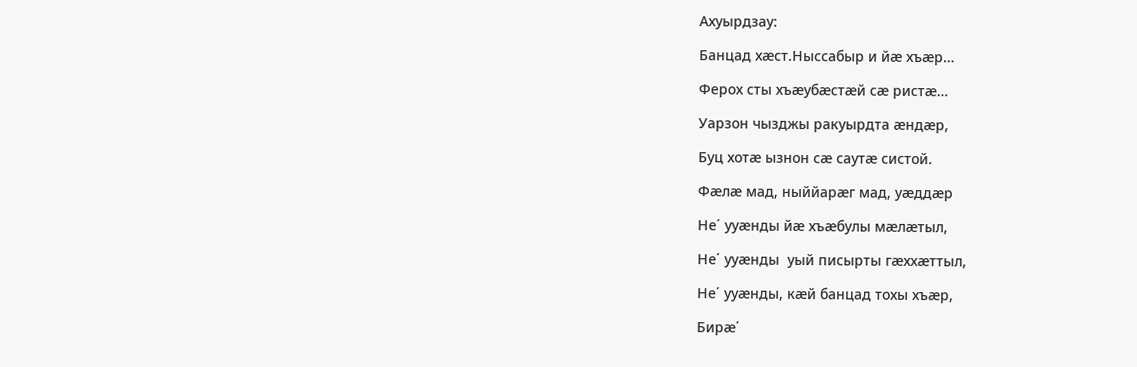Ахуырдзау:

Банцад хæст.Ныссабыр и йæ хъæр…

Ферох сты хъæубæстæй сæ ристæ…

Уарзон чызджы ракуырдта æндæр,

Буц хотæ ызнон сæ саутæ систой.

Фæлæ мад, ныййарæг мад, уæддæр

Не΄ ууæнды йæ хъæбулы мæлæтыл,

Не΄ ууæнды  уый писырты гæххæттыл,

Не΄ ууæнды, кæй банцад тохы хъæр,

Бирæ΄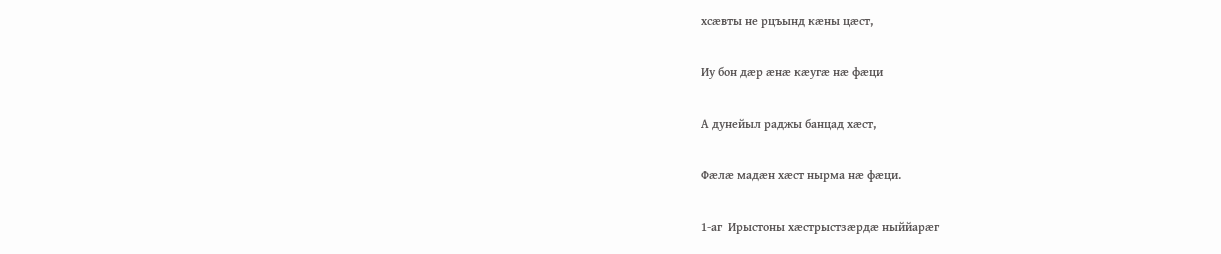хсæвты не рцъынд кæны цæст,

Иу бон дæр æнæ кæугæ нæ фæци

А дунейыл раджы банцад хæст,

Фæлæ мадæн хæст нырма нæ фæци.

1-аг  Ирыстоны хæстрыстзæрдæ ныййарæг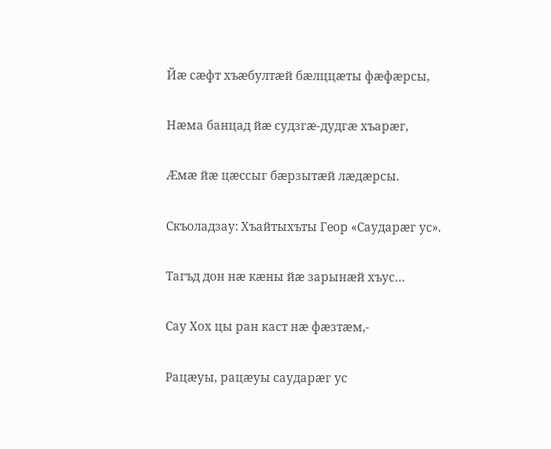Йæ сæфт хъæбултæй бæлццæты фæфæрсы,

Нæма банцад йæ судзгæ-дудгæ хъарæг,

Æмæ йæ цæссыг бæрзытæй лæдæрсы.

Скъоладзау: Хъайтыхъты Геор «Саударæг ус».

Тагъд дон нæ кæны йæ зарынæй хъус…

Сау Хох цы ран каст нæ фæзтæм,-

Рацæуы, рацæуы саударæг ус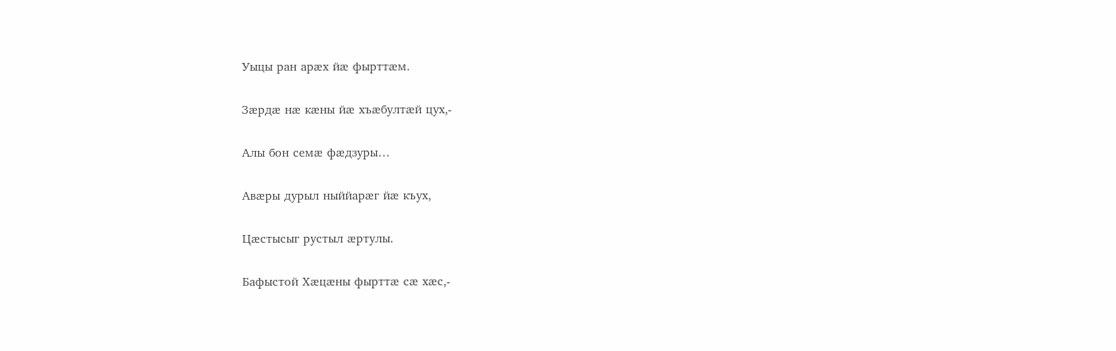Уыцы ран арæх йæ фырттæм.

Зæрдæ нæ кæны йæ хъæбултæй цух,-

Алы бон семæ фæдзуры…

Авæры дурыл ныййарæг йæ къух,

Цæстысыг рустыл æртулы.

Бафыстой Хæцæны фырттæ сæ хæс,-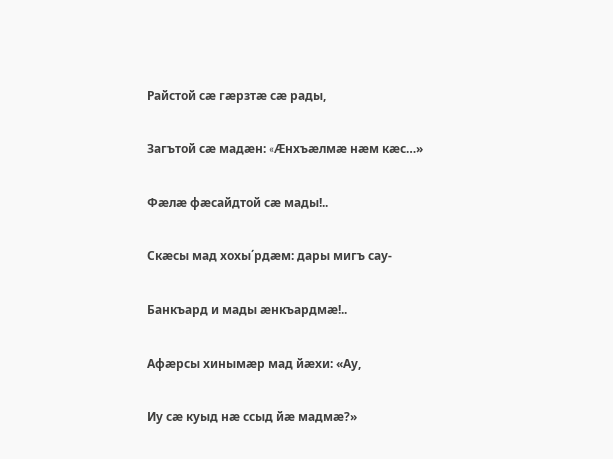Райстой сæ гæрзтæ сæ рады,

Загътой сæ мадæн: «Æнхъæлмæ нæм кæс…»

Фæлæ фæсайдтой сæ мады!..

Скæсы мад хохы΄рдæм: дары мигъ сау-

Банкъард и мады æнкъардмæ!..

Афæрсы хинымæр мад йæхи: «Ау,

Иу сæ куыд нæ ссыд йæ мадмæ?»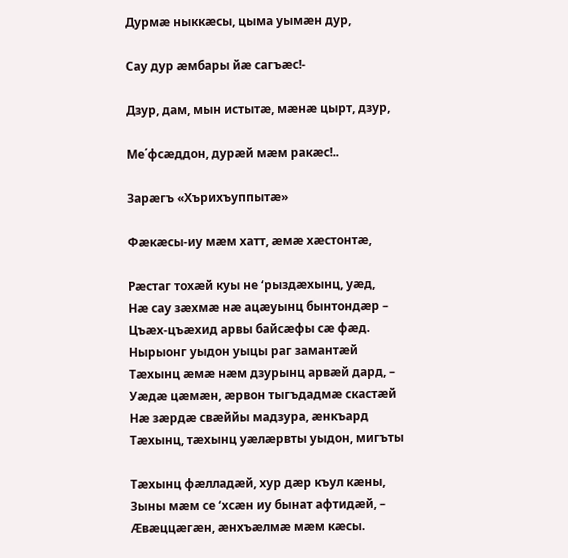Дурмæ ныккæсы, цыма уымæн дур,

Сау дур æмбары йæ сагъæс!-

Дзур, дам, мын истытæ, мæнæ цырт, дзур,

Ме΄фсæддон, дурæй мæм ракæс!..

Зарæгъ «Хърихъуппытæ»

Фæкæсы-иу мæм хатт, æмæ хæстонтæ,

Рæстаг тохæй куы не ‘рыздæхынц, уæд,
Нæ сау зæхмæ нæ ацæуынц бынтондæр –
Цъæх-цъæхид арвы байсæфы сæ фæд.
Нырыонг уыдон уыцы раг замантæй
Тæхынц æмæ нæм дзурынц арвæй дард, –
Уæдæ цæмæн, æрвон тыгъдадмæ скастæй
Нæ зæрдæ свæййы мадзура, æнкъард
Тæхынц, тæхынц уæлæрвты уыдон, мигъты

Тæхынц фæлладæй, хур дæр къул кæны,
Зыны мæм се ‘хсæн иу бынат афтидæй, –
Æвæццæгæн, æнхъæлмæ мæм кæсы.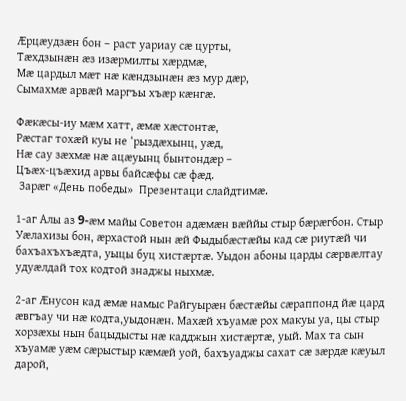Æрцæудзæн бон – раст уариау сæ цурты,
Тæхдзынæн æз изæрмилты хæрдмæ,
Мæ цардыл мæт нæ кæндзынæн æз мур дæр,
Сымахмæ арвæй маргъы хъæр кæнгæ.

Фæкæсы-иу мæм хатт, æмæ хæстонтæ,
Рæстаг тохæй куы не ‘рыздæхынц, уæд,
Нæ сау зæхмæ нæ ацæуынц бынтондæр –
Цъæх-цъæхид арвы байсæфы сæ фæд.
 Зарæг «День победы»  Презентаци слайдтимæ.

1-аг Алы аз 9-æм майы Советон адæмæн вæййы стыр бæрæгбон. Стыр Уæлахизы бон, æрхастой нын æй Фыдыбæстæйы кад сæ риутæй чи бахъахъхъæдта, уыцы буц хистæртæ. Уыдон абоны царды сæрвæлтау удуæлдай тох кодтой знаджы ныхмæ.

2-аг Æнусон кад æмæ намыс Райгуырæн бæстæйы сæраппонд йæ цард æвгъау чи нæ кодта,уыдонæн. Махæй хъуамæ рох макуы уа, цы стыр хорзæхы нын бацыдысты нæ кадджын хистæртæ, уый. Мах та сын хъуамæ уæм сæрыстыр кæмæй уой, бахъуаджы сахат сæ зæрдæ кæуыл дарой,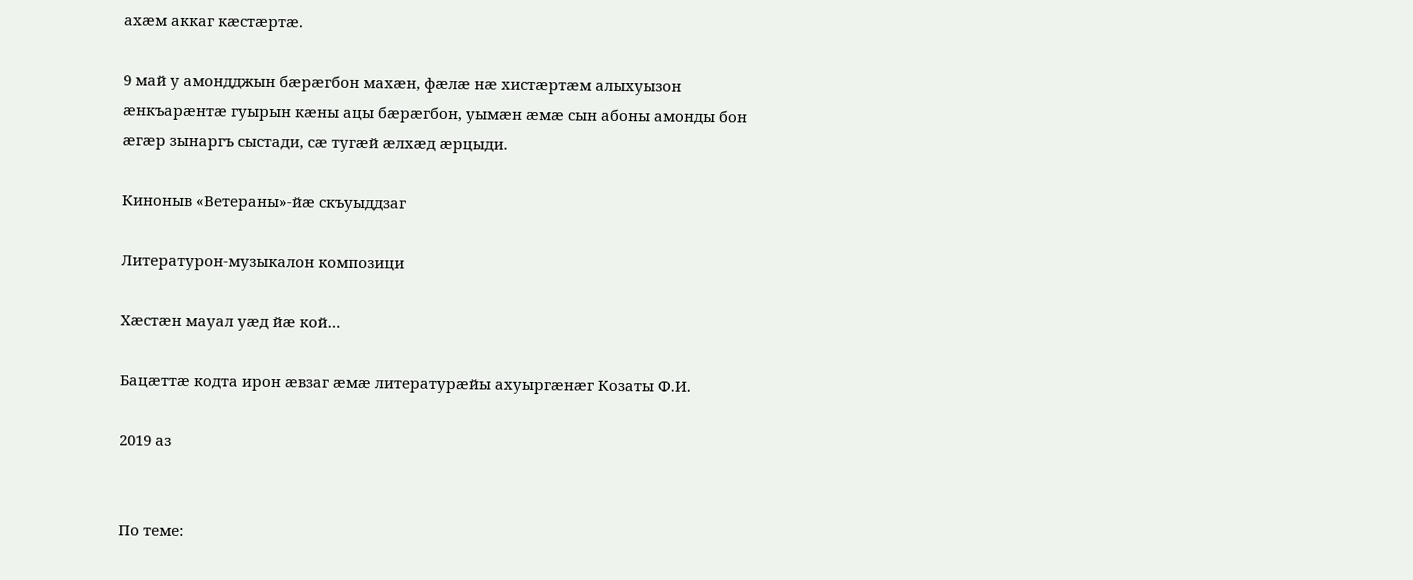ахæм аккаг кæстæртæ.

9 май у амондджын бæрæгбон махæн, фæлæ нæ хистæртæм алыхуызон æнкъарæнтæ гуырын кæны ацы бæрæгбон, уымæн æмæ сын абоны амонды бон æгæр зынаргъ сыстади, сæ тугæй æлхæд æрцыди.

Киноныв «Ветераны»-йæ скъуыддзаг

Литературон-музыкалон композици

Хæстæн мауал уæд йæ кой…

Бацæттæ кодта ирон æвзаг æмæ литературæйы ахуыргæнæг Козаты Ф.И.

2019 аз


По теме: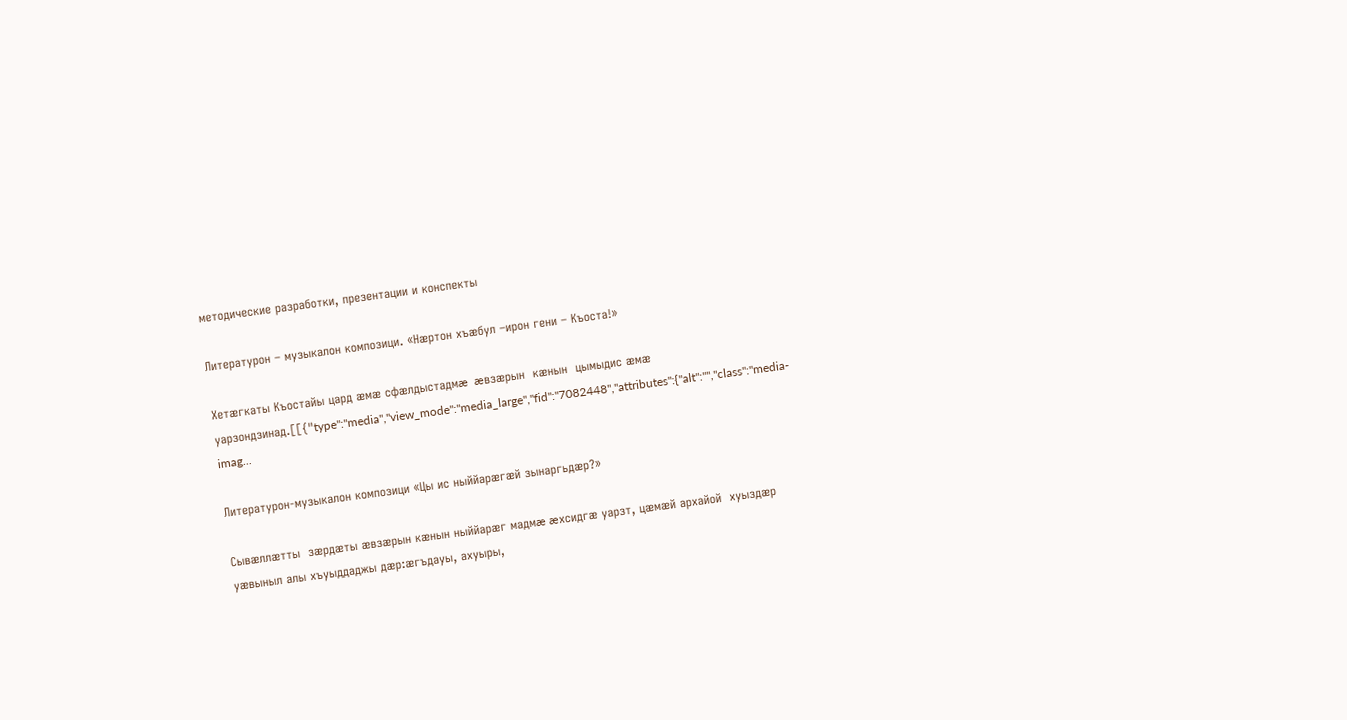методические разработки, презентации и конспекты

Литературон – музыкалон композици. «Нæртон хъæбул –ирон гени – Къоста!»

Хетæгкаты Къостайы цард æмæ сфæлдыстадмæ  æвзæрын  кæнын  цымыдис æмæ уарзондзинад.[[{"type":"media","view_mode":"media_large","fid":"7082448","attributes":{"alt":"","class":"media-imag...

Литературон-музыкалон композици «Цы ис ныййарæгæй зынаргьдæр?»

Сывæллæтты  зæрдæты æвзæрын кæнын ныййарæг мадмæ æхсидгæ уарзт, цæмæй архайой  хуыздæр уæвыныл алы хъуыддаджы дæр:æгъдауы, ахуыры,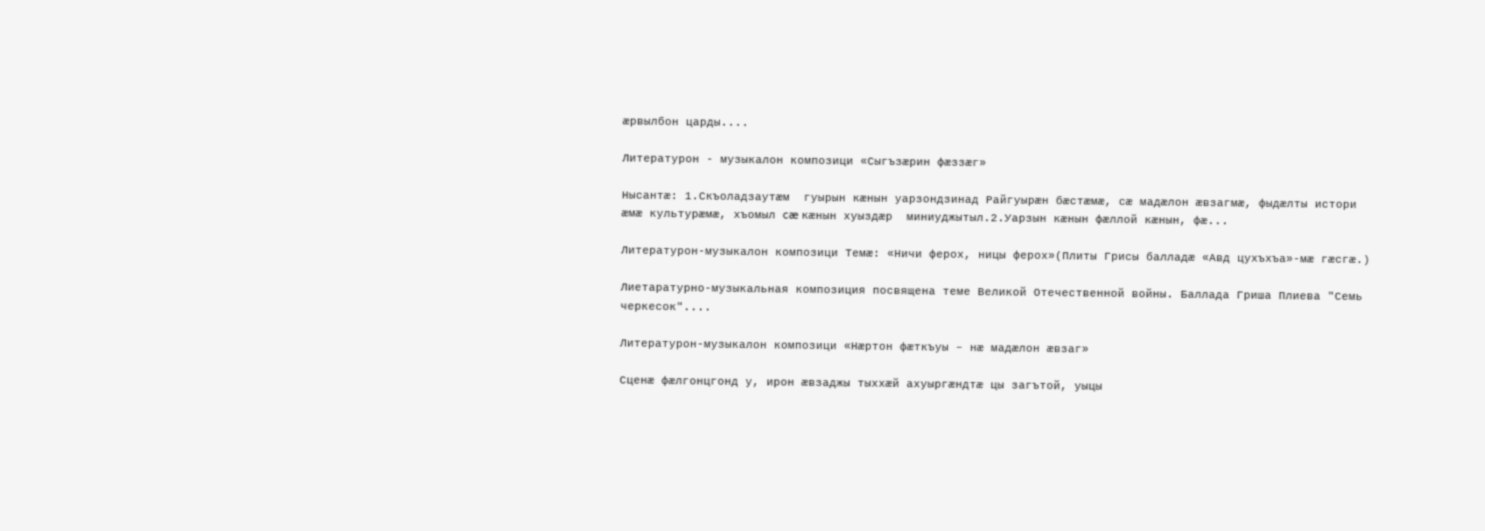æрвылбон царды....

Литературон - музыкалон композици «Сыгъзæрин фæззæг»

Нысантæ: 1.Скъоладзаутæм  гуырын кæнын уарзондзинад Райгуырæн бæстæмæ, сæ мадæлон æвзагмæ, фыдæлты истори æмæ культурæмæ, хъомыл cæ кæнын хуыздæр  миниуджытыл.2.Уарзын кæнын фæллой кæнын, фæ...

Литературон-музыкалон композици Темæ: «Ничи ферох, ницы ферох»(Плиты Грисы балладæ «Авд цухъхъа»-мæ гæсгæ.)

Лиетаратурно-музыкальная композиция посвящена теме Великой Отечественной войны. Баллада Гриша Плиева "Семь черкесок"....

Литературон-музыкалон композици «Нæртон фæткъуы – нæ мадæлон æвзаг»

Сценæ фæлгонцгонд у, ирон æвзаджы тыххæй ахуыргæндтæ цы загътой, уыцы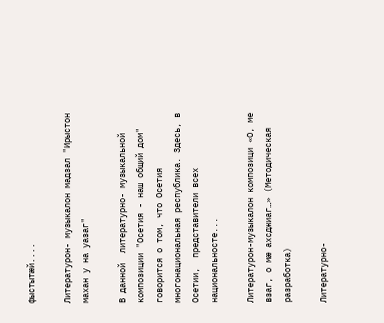фыстытæй....

Литературон- музыкалон мадзал "Ирыстон махан у на уазаг"

В данной  литературно- музыкальной композиции "Осетия - наш общий дом" говорится о том, что Осетия многонациональная республика. Здесь, в Осетии,  представители всех национальносте...

Литературон-музыкалон композици «О, ме взаг, о мӕ ахсджиаг…» (Методическая разработка)

Литературно-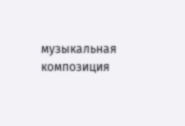музыкальная композиция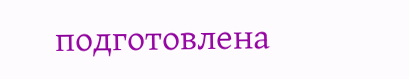подготовлена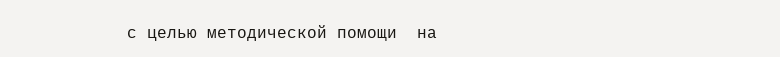с целью методической помощи  на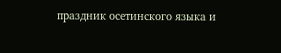праздник осетинского языка и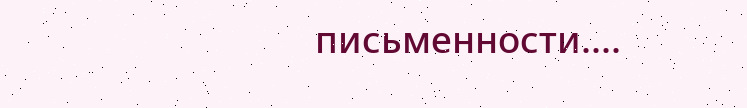письменности....